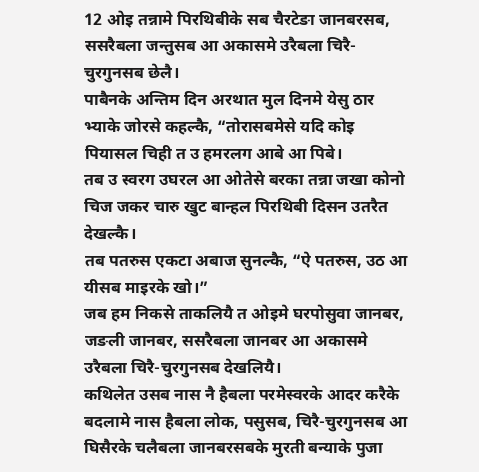12 ओइ तन्नामे पिरथिबीके सब चैरटेङा जानबरसब, ससरैबला जन्तुसब आ अकासमे उरैबला चिरै-चुरगुनसब छेलै।
पाबैनके अन्तिम दिन अरथात मुल दिनमे येसु ठार भ्याके जोरसे कहल्कै, “तोरासबमेसे यदि कोइ पियासल चिही त उ हमरलग आबे आ पिबे।
तब उ स्वरग उघरल आ ओतेसे बरका तन्ना जखा कोनो चिज जकर चारु खुट बान्हल पिरथिबी दिसन उतरैत देखल्कै।
तब पतरुस एकटा अबाज सुनल्कै, “ऐ पतरुस, उठ आ यीसब माइरके खो।”
जब हम निकसे ताकलियै त ओइमे घरपोसुवा जानबर, जङली जानबर, ससरैबला जानबर आ अकासमे उरैबला चिरै-चुरगुनसब देखलियै।
कथिलेत उसब नास नै हैबला परमेस्वरके आदर करैके बदलामे नास हैबला लोक, पसुसब, चिरै-चुरगुनसब आ घिसैरके चलैबला जानबरसबके मुरती बन्याके पुजा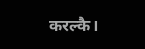करल्कै।